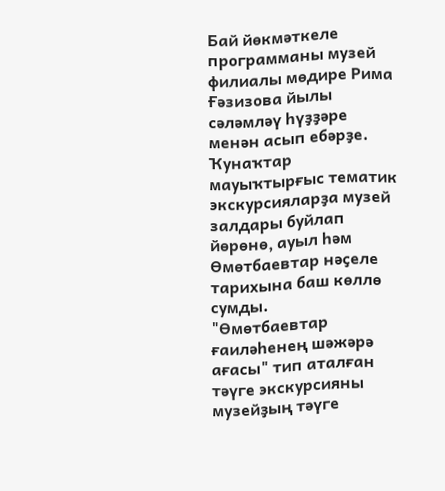Бай йөкмәткеле программаны музей филиалы мөдире Рима Ғәзизова йылы сәләмләү һүҙҙәре менән асып ебәрҙе. Ҡунаҡтар мауыҡтырғыс тематик экскурсияларҙа музей залдары буйлап йөрөнө, ауыл һәм Өмөтбаевтар нәҫеле тарихына баш көллө сумды.
"Өмөтбаевтар ғаиләһенең шәжәрә ағасы" тип аталған тәүге экскурсияны музейҙың тәүге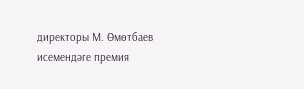директоры М. Өмөтбаев исемендәге премия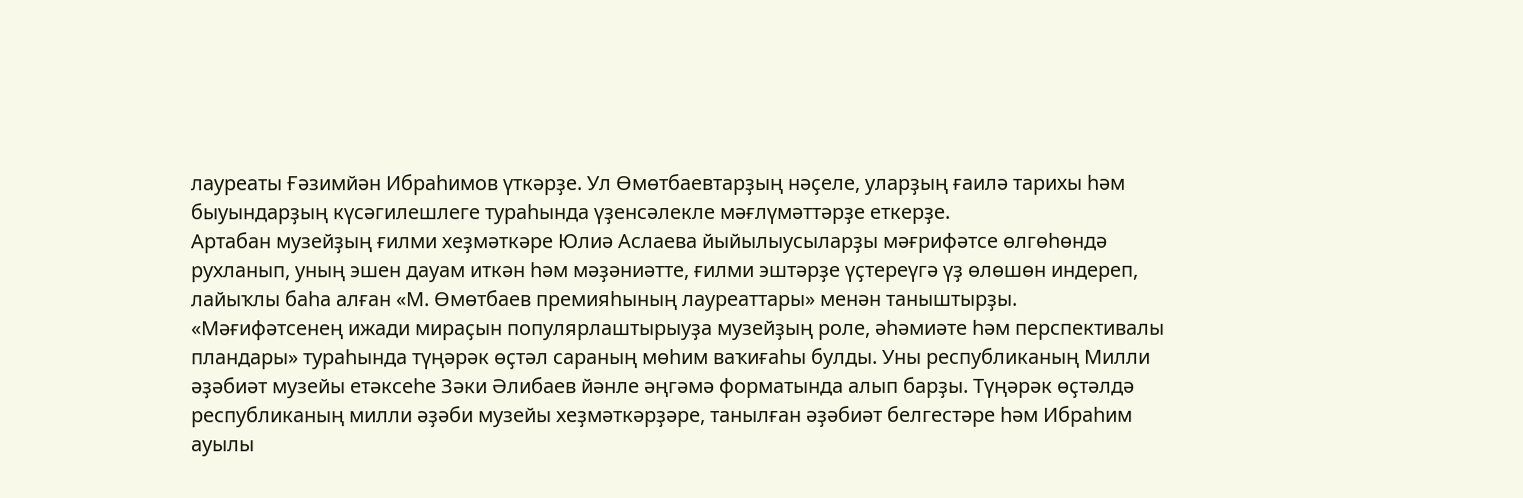лауреаты Ғәзимйән Ибраһимов үткәрҙе. Ул Өмөтбаевтарҙың нәҫеле, уларҙың ғаилә тарихы һәм быуындарҙың күсәгилешлеге тураһында үҙенсәлекле мәғлүмәттәрҙе еткерҙе.
Артабан музейҙың ғилми хеҙмәткәре Юлиә Аслаева йыйылыусыларҙы мәғрифәтсе өлгөһөндә рухланып, уның эшен дауам иткән һәм мәҙәниәтте, ғилми эштәрҙе үҫтереүгә үҙ өлөшөн индереп, лайыҡлы баһа алған «М. Өмөтбаев премияһының лауреаттары» менән таныштырҙы.
«Мәғифәтсенең ижади мираҫын популярлаштырыуҙа музейҙың роле, әһәмиәте һәм перспективалы пландары» тураһында түңәрәк өҫтәл сараның мөһим ваҡиғаһы булды. Уны республиканың Милли әҙәбиәт музейы етәксеһе Зәки Әлибаев йәнле әңгәмә форматында алып барҙы. Түңәрәк өҫтәлдә республиканың милли әҙәби музейы хеҙмәткәрҙәре, танылған әҙәбиәт белгестәре һәм Ибраһим ауылы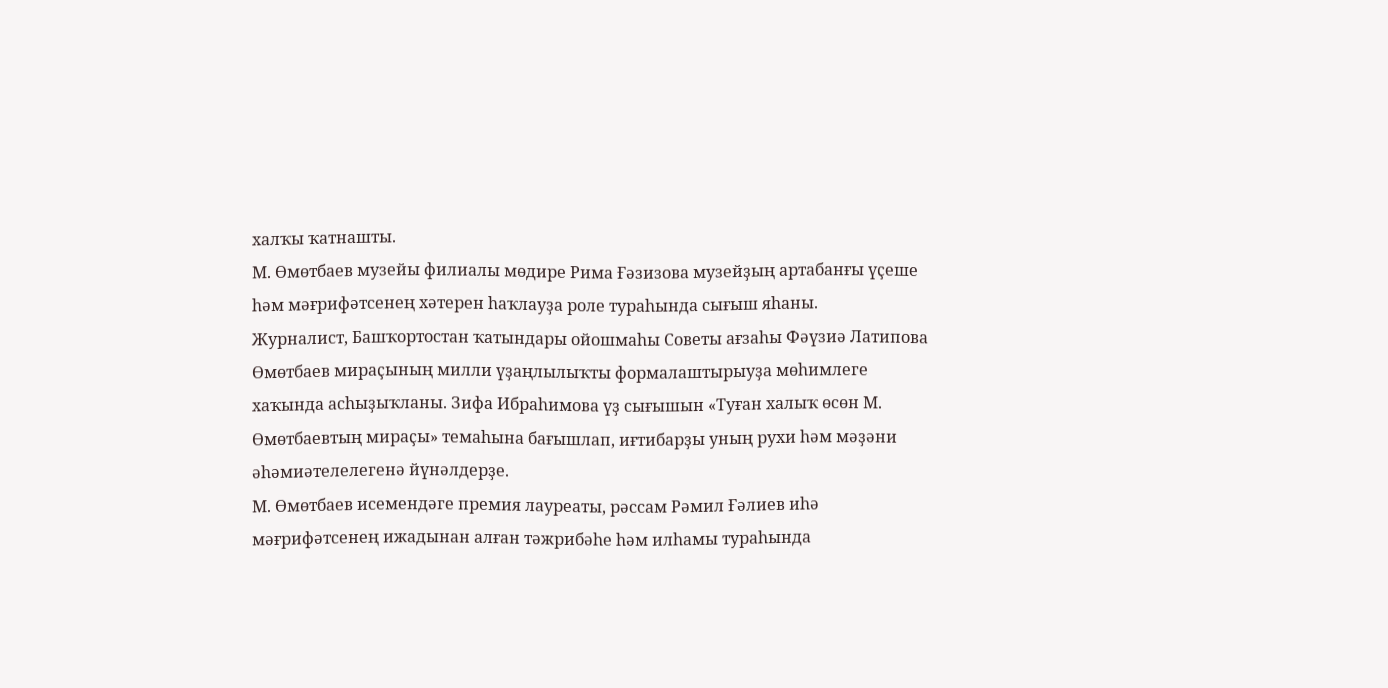халҡы ҡатнашты.
М. Өмөтбаев музейы филиалы мөдире Рима Ғәзизова музейҙың артабанғы үҫеше һәм мәғрифәтсенең хәтерен һаҡлауҙа роле тураһында сығыш яһаны.
Журналист, Башҡортостан ҡатындары ойошмаһы Советы ағзаһы Фәүзиә Латипова Өмөтбаев мираҫының милли үҙаңлылыҡты формалаштырыуҙа мөһимлеге хаҡында асһыҙыҡланы. Зифа Ибраһимова үҙ сығышын «Туған халыҡ өсөн М. Өмөтбаевтың мираҫы» темаһына бағышлап, иғтибарҙы уның рухи һәм мәҙәни әһәмиәтелелегенә йүнәлдерҙе.
М. Өмөтбаев исемендәге премия лауреаты, рәссам Рәмил Ғәлиев иһә мәғрифәтсенең ижадынан алған тәжрибәһе һәм илһамы тураһында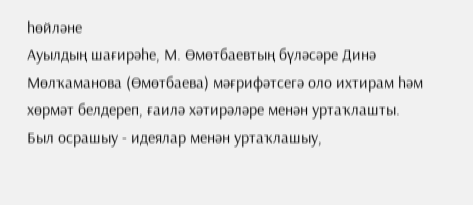һөйләне
Ауылдың шағирәһе, М. Өмөтбаевтың бүләсәре Динә Мөлҡаманова (Өмөтбаева) мәғрифәтсегә оло ихтирам һәм хөрмәт белдереп, ғаилә хәтирәләре менән уртаҡлашты.
Был осрашыу - идеялар менән уртаҡлашыу,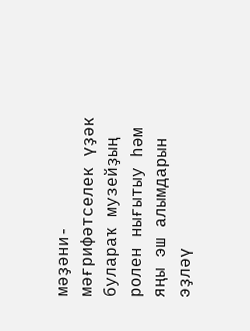мәҙәни-мәғрифәтселек үҙәк булараҡ музейҙың ролен нығытыу һәм яңы эш алымдарын эҙләү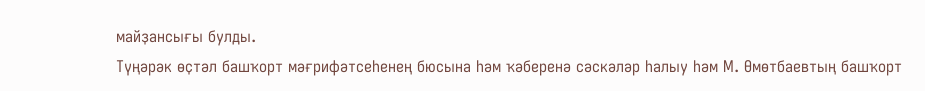майҙансығы булды.
Түңәрәк өҫтәл башҡорт мәғрифәтсеһенең бюсына һәм ҡәберенә сәскәләр һалыу һәм М. Өмөтбаевтың башҡорт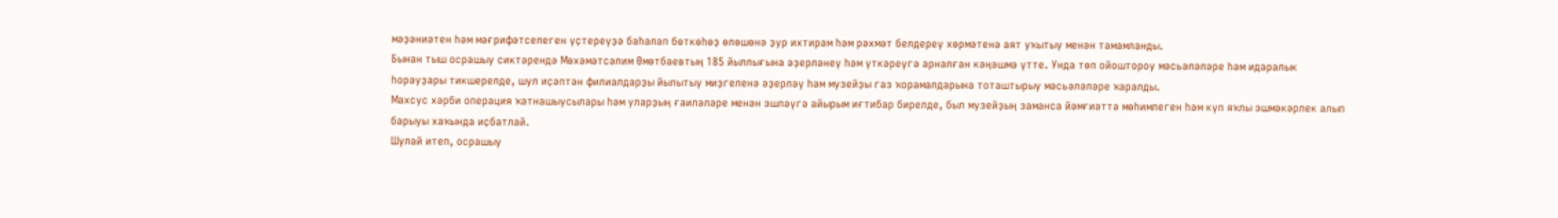мәҙәниәтен һәм мәғрифәтселеген үҫтереүҙә баһалап бөткөһөҙ өлөшөнә ҙур ихтирам һәм рәхмәт белдереү хөрмәтенә аят уҡытыу менән тамамланды.
Бынан тыш осрашыу сиктәрендә Мөхәмәтсәлим Өмөтбаевтың 185 йыллығына әҙерләнеү һәм үткәреүгә арналған кәңәшмә үтте. Унда төп ойоштороу мәсьәләләре һәм идаралык һорауҙары тикшерелде, шул иҫәптән филиалдарҙы йылытыу миҙгеленә әҙерләү һәм музейҙы газ ҡорамалдарына тоташтырыу мәсьәләләре ҡаралды.
Махсус хәрби операция ҡатнашыусылары һәм уларҙың ғаиләләре менән эшләүгә айырым иғтибар бирелде, был музейҙың заманса йәмғиәттә мөһимлеген һәм күп яҡлы эшмәкәрлек алып барыуы хаҡында иҫбатлай.
Шулай итеп, осрашыу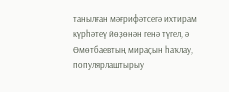танылған мәғрифәтсегә ихтирам күрһәтеү йөҙөнән генә түгел, ә Өмөтбаевтың мираҫын һаҡлау, популярлаштырыу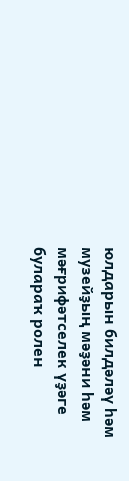юлдарын билдәләү һәм музейҙың мәҙәни һәм мәғрифәтселек үҙәге булараҡ ролен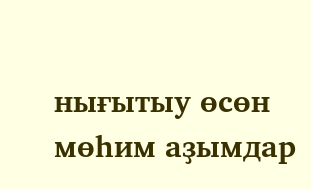нығытыу өсөн мөһим аҙымдар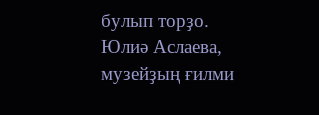булып торҙо.
Юлиә Аслаева, музейҙың ғилми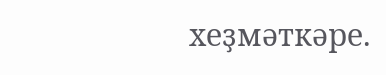хеҙмәткәре.